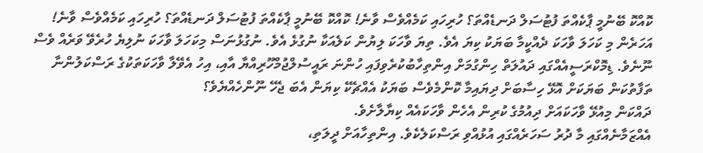ކޮއްކޮ ބޭނުމީ ޕާކެއްތަ ފުޓުސަލް ދަނޑެއްތަ؟ ހުރިހައި ކަމެއްވެސް ވާނެ! ކޮއްކޮ ބޭނުމީ ޕާކެއްތަ ފުޓުސަލް ދަނޑެއްތަ؟ ހުރިހައި ކަމެއްވެސް ވާނެ!
އަހަރެން މި ކަހަލަ ވާހަކަ ދެއްކީމާ ބަޔަކު ކިޔަ އެވެ. ތިޔަ ވާހަކަ ލިޔުން ކަލެއަކާ ނުގުޅެ އެވެ. ނުގުޅުނަސް މިކަހަލަ ވާހަކަ ނުލިޔެ ހުރެވޭ ވަރެއް ވެސް ނޫނެވެ. ޑިމޮކްރަސީއެއްގައި ދައުލަތް ހިންގުމަށް އިންތިހާބުކުރެވިފައި ހުންނަ ރައީސުލްޖުމްހޫރިއްޔާ އާއި، އިހު އެވޭލާ ވާހަކަތަކުގެ ރަސްކަލުންނާ ތަފާތުކަން ބަޔަކަށް އޮޅޭ ހިސާބަށް ދިޔައިމާ ކޮންމެވެސް ބަޔަކު އެއްޗެކޭ ކިޔަން އެބަ ޖެހޭ ނޫންހެއްޔެވެ؟
ދައްކަން މިއުޅޭ ވާހަކައަށް ދިއުމުގެ ކުރިން އެހެން ވާހަކައެއް ކިޔާލާށެވެ.
އެއްޒަމާނެއްގައި މާ ދުރު ސަހަރެއްގައި އުޅުއްވި ރަސްކަލެކެވެ. އިންތިހާއަށް ދީލަތި،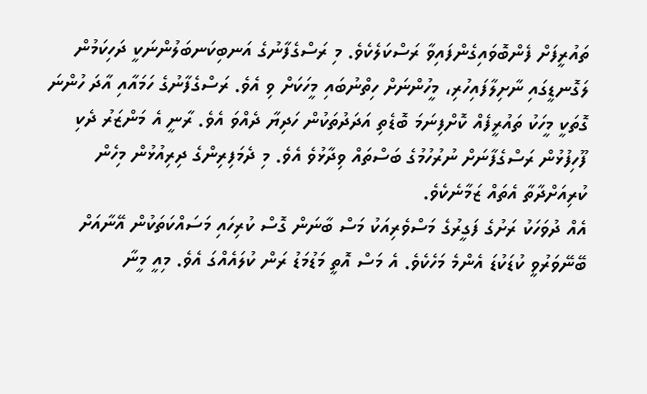ތައުރީފަށް ފެންބޮވައިގެންފައިވާ ރަސްކަލެކެވެ. މި ރަސްގެފާނުގެ އަނބިކަނބަލުންނަކީ ދަހިކަމުން ލަގޮނޑީގައި ނާށިލާފައިހުރި، މީހުންނަށް ހިތްނުބައި މީހަކަށް ވި އެވެ. ރަސްގެފާނުގެ ހަމައާއި އާދަ ހުންނަ ގޮތަކީ މީހަކު ތައުރީފެއް ކޮށްފިނަމަ ބޮޑެތި އަދަދުތަކުން ހަދިޔާ ދެއްވަ އެވެ. ރާނީ އެ މަންޒަރު ދެކި ފޫހިފުޅުން ރަސްގެފާނަށް ނުރުހުމުގެ ބަސްތައް ވިދާޅުވެ އެވެ. މި ދެމަފިރިންގެ ދިރިއުޅުން މިހެން ކުރިއަށްދާތާ އެތައް ޒަމާނެކެވެ.
އެއް ދުވަހަކު ރަށުގެ ފަގީރުގެ މަސްވެރިއަކު މަސް ބާނަން ގޮސް ކުރިހައި މަސައްކަތަކުން އޭނާއަށް ބޭނޭވަރުވީ ކުޑަކުޑަ އެންމެ މަހެކެވެ. އެ މަސް އޮތީ މަޑުމަޑު ރަން ކުލައެއްގަ އެވެ. މިއީ މީނާ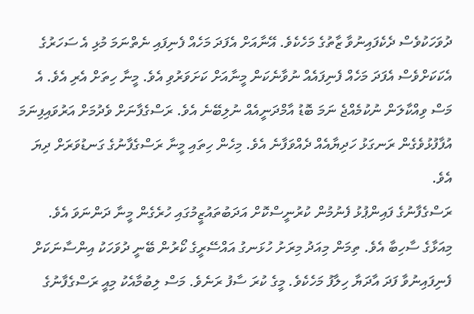ދުވަހަކުވެސް ދެކެފައިނުވާ ޒާތުގެ މަހެކެވެ. އޭނާއަށް އެފަދަ މަހެއް ފެނިފައި ނެތްނަމަ މުޅި އެ ސަހަރުގެ އެކަކަށްވެސް އެފަދަ މަހެއް ފެނިފައެއް ނުވާނެކަން މީނާއަށް ކަށަވަރުވި އެވެ. މީނާ ހިތަށް އެރި އެވެ. އެ މަސް ވިއްކާލަން ނުކުމެއްޖެ ނަމަ ބޮޑު އާމްދަނީއެއް ނުލިބޭނެ އެވެ. ރަސްގެފާނަށް ވެދުމަށް އަރުވައިފިނަމަ އުފާފުޅުވެގެން ރަނގަޅު ހަދިޔާއެއް ދެއްވަފާނެ އެވެ. މިހެން ހިތައި މީނާ ރަސްގެފާނުގެ ގަނޑުވަރަށް ދިޔަ އެވެ.
ރަސްގެފާނުގެ ފައިންޕުޅު ފެނުމުން ކުރުނީސްކޮށް އަދަބުތައުޒީމުގައި ހުރެގެން މީނާ ދަންނަވަ އެވެ. މިއަޅާގެ ސާހިބާ އެވެ. ތިމަން މިއަދު މިރަށު ހުޅަނގު އައްސޭރީގެ ކޯރުން ބޭނީ ދުވަހަކު އިންސާނަކަށް ފެނިފައިނުވާ ފަދަ އާދަޔާ ހިލާފު މަހެކެވެ. މީގެ ކުރަ ސާފު ރަނެވެ. މަސް ލިބުމާއެކު މިއީ ރަސްގެފާނުގެ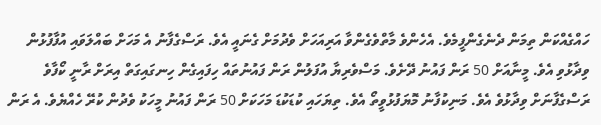ހައްގެއްކަން ތިމަން ދެނެގެންފީމެވެ. އެހެންވެ މާތްވެގެންވާ އަރިއަހަށް ވެދުމަށް ގެނައީ އެވެ. ރަސްގެފާނު އެ މަހަށް ބައްލަވައި އުފާފުޅުން ވިދާޅުވި އެވެ. މީނާއަށް 50 ރަން ފައުނު ދޭށެވެ. މަސްވެރިޔާ އުފަލުން ރަން ފައުނުތައް ހިފައިގެން ހިނގައިގަތް އިރަށް ރާނީ ކޯފާވެ ރަސްގެފާނަށް ވިދާޅުވެ އެވެ. މަނިކުފާނު މޮޔަފުޅުވީތޯ އެވެ. ތިޔަހައި ކުޑަކުޑަ މަހަކަށް 50 ރަން ފައުނު މީހަކު ވެދުން ކުރޭ ހެއްޔެވެ. އެ ރަން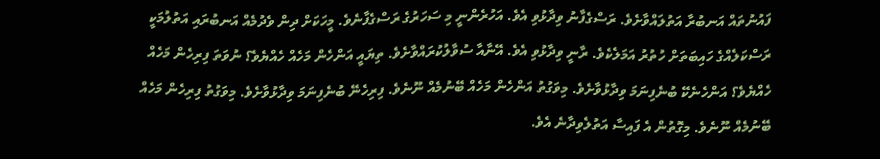ފައުނުތައް އަނބުރާ އަތުލައްވާށެވެ. ރަސްގެފާނު ވިދާޅުވި އެވެ. އަހުރެންނީ މި ސަހަރުގެ ރަސްގެފާނެވެ. މީހަކަށް ދިން ވެދުމެއް އަނބުރައި އަތުލުމަކީ ރަސްކަލެއްގެ ހައިބަތަށް ހުތުރު އަމަލެކެވެ. ރާނީ ވިދާޅުވި އެވެ. އޭނާއާ ސުވާލުކުރައްވާށެވެ. ތިޔައީ އަންހެން މަހެއް ހެއްޔެވެ؟ ނުވަތަ ފިރިހެން މަހެއް ހެއްޔެވެ؟ އަންހެނެކޭ ބުނެފިނަމަ ވިދާޅުވާށެވެ. މިވަގުތު އަންހެން މަހެއް ބޭނުމެއް ނޫނެވެ. ފިރިހެނޭ ބުނެފިނަމަ ވިދާޅުވާށެވެ. މިވަގުތު ފިރިހެން މަހެއް ބޭނުމެއް ނޫނެވެ. މިގޮތުން އެ ފައިސާ އަތުލެވިދާނެ އެވެ.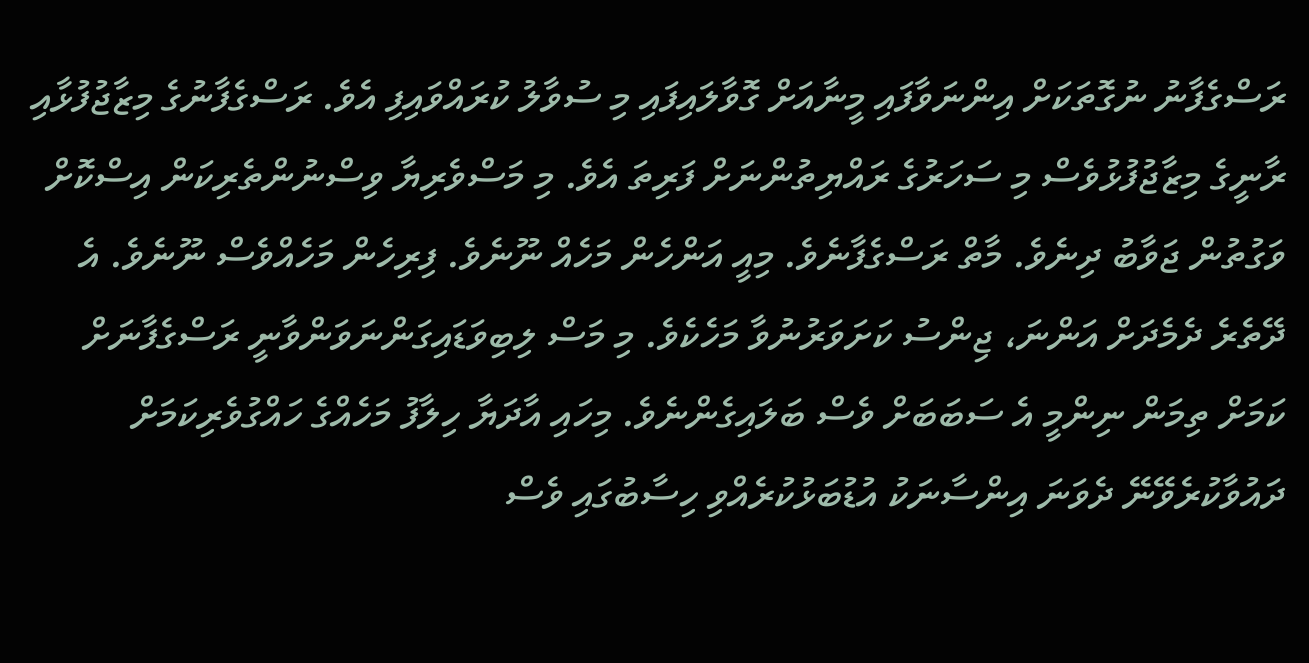ރަސްގެފާނު ނުގޮތަކަށް އިންނަވާފައި މީނާއަށް ގޮވާލައިފައި މި ސުވާލު ކުރައްވައިފި އެވެ. ރަސްގެފާނުގެ މިޒާޖުފުޅާއި ރާނީގެ މިޒާޖުފުޅުވެސް މި ސަހަރުގެ ރައްޔިތުންނަށް ފަރިތަ އެވެ. މި މަސްވެރިޔާ ވިސްނުންތެރިކަން އިސްކޮށް ވަގުތުން ޖަވާބު ދިނެވެ. މާތް ރަސްގެފާނެވެ. މިއީ އަންހެން މަހެއް ނޫނެވެ. ފިރިހެން މަހެއްވެސް ނޫނެވެ. އެ ދޭތެރެ ދެމެދަށް އަންނަ، ޖިންސު ކަށަވަރުނުވާ މަހެކެވެ. މި މަސް ލިބިވަޑައިގަންނަވަންވާނީ ރަސްގެފާނަށް ކަމަށް ތިމަން ނިންމީ އެ ސަބަބަށް ވެސް ބަލައިގެންނެވެ. މިހައި އާދަޔާ ހިލާފު މަހެއްގެ ހައްގުވެރިކަމަށް ދައުވާކުރެވޭނޭ ދެވަނަ އިންސާނަކު އުޑުބަޅުކުރެއްވި ހިސާބުގައި ވެސް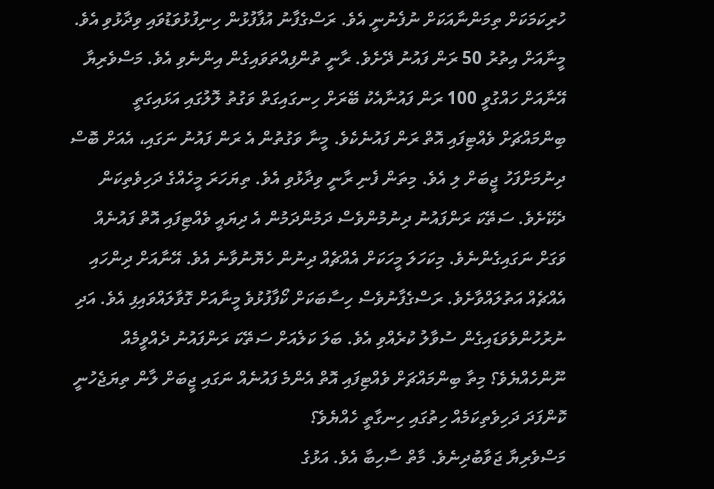ހުރިކަމަކަށް ތިމަންނާއަކަށް ނުފެނުނީ އެވެ. ރަސްގެފާނު އުފާފުޅުން ހިނިފުޅުވަޑުވައި ވިދާޅުވި އެވެ. މީނާއަށް އިތުރު 50 ރަން ފައުނު ދޭށެވެ. ރާނީ ތުންފިއްތަވައިގެން އިންނެވި އެވެ. މަސްވެރިޔާ އޭނާއަށް ހައްގުވީ 100 ރަން ފައުނާއެކު ބޭރަށް ހިނގައިގަތް ވަގުތު ލޮލުގައި އަޅައިގަތީ ބިންމައްޗަށް ވެއްޓިފައި އޮތް ރަން ފައުނެކެވެ. މީނާ ވަގުތުން އެ ރަން ފައުނު ނަގައި، އެއަށް ބޮސް ދިނުމަށްފަހު ޖީބަށް ލި އެވެ. މިތަން ފެނި ރާނީ ވިދާޅުވި އެވެ. ތިޔަހަރަ މީހެއްގެ ދަހިވެތިކަން ދެކޭށެވެ. ސަތޭކަ ރަންފައުނު ދިނުމުންވެސް ދަމުންދަމުން އެ ދިޔައީ ވެއްޓިފައި އޮތް ފައުނެއް ވަގަށް ނަގައިގެންނެވެ. މިކަހަލަ މީހަކަށް އެއްޗެއް ދިނުން ހެޔޮނުވާނެ އެވެ. އޭނާއަށް ދިންހައި އެއްޗެއް އަތުލައްވާށެވެ. ރަސްގެފާނުވެސް ހިސާބަކަށް ކޯފާފުޅުވެ މީނާއަށް ގޮވާލައްވައިފި އެވެ. އަދި ނުރުހުންވެވަޑައިގެން ސުވާލު ކުރެއްވި އެވެ. ބަލަ ކަލެއަށް ސަތޭކަ ރަންފައުނު ދެއްވީމެއް ނޫންހެއްޔެވެ؟ މިތާ ބިންމައްޗަށް ވެއްޓިފައި އޮތް އެންމެ ފައުނެއް ނަގައި ޖީބަށް ލާން ތިޔަޖެހުނީ ކޮންފަދަ ދަހިވެތިކަމެއް ހިތުގައި ހިނގާތީ ހެއްޔެވެ؟
މަސްވެރިޔާ ޖަވާބުދިނެވެ. މާތް ސާހިބާ އެވެ. އަޅުގެ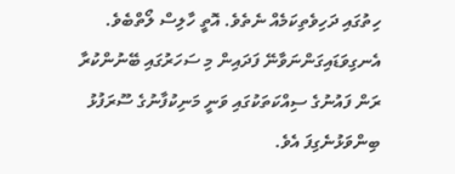ހިތުގައި ދަހިވެތިކަމެއް ނެތެވެ. އޮތީ ހާލިސް ލޯތްބެވެ. އެނގިވަޑައިގަންނަވާނޭ ފަދައިން މި ސަހަރުގައި ބޭނުންކުރާ ރަން ފައުނުގެ ސިއްކަތަކުގައި ވަނީ މަނިކުފާނުގެ ސޫރަފުޅު ބިންވަޅުނެގިފަ އެވެ.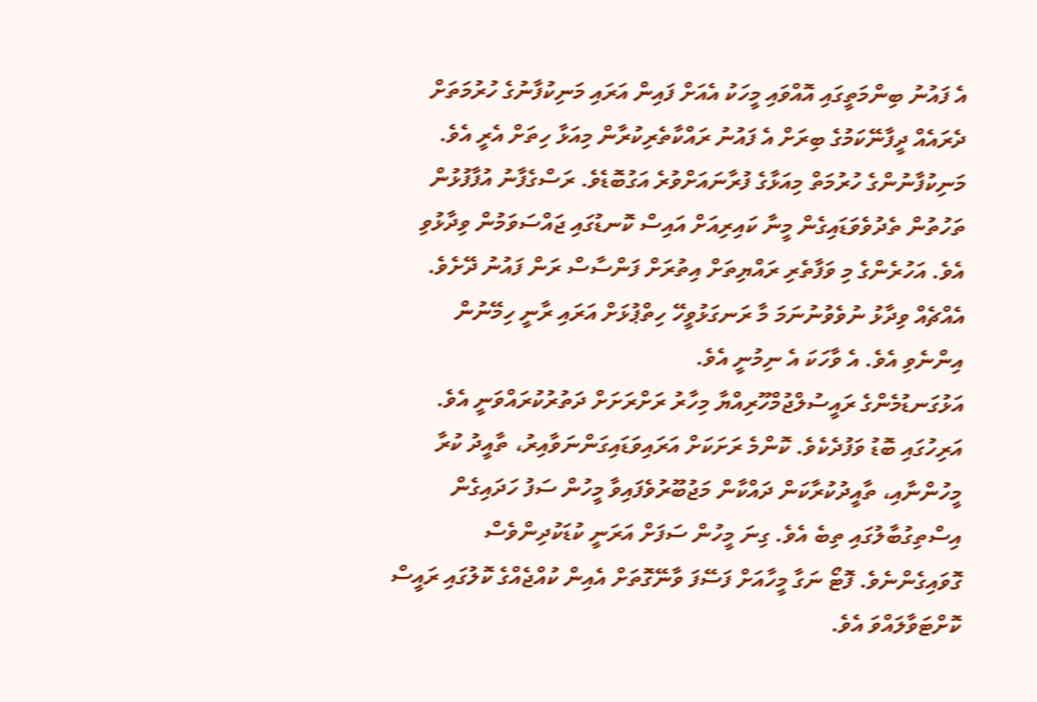އެ ފައުނު ބިންމަތީގައި އޮއްވައި މީހަކު އެއަށް ފައިން އަރައި މަނިކުފާނުގެ ހުރުމަތަށް ދެރައެއް ދީފާނޭކަމުގެ ބިރަށް އެ ފައުނު ރައްކާތެރިކުރާން މިއަޅާ ހިތަށް އެރީ އެވެ. މަނިކުފާނުންގެ ހުރުމަތް މިއަޅާގެ ފުރާނައަށްވުރެ އަގުބޮޑެވެ. ރަސްގެފާނު އުފާފުޅުން ތަހުތުން ތެދުވެވަޑައިގެން މީނާ ކައިރިއަށް އައިސް ކޮނޑުގައި ޖައްސަވަމުން ވިދާޅުވި އެވެ. އަހުރެންގެ މި ވަފާތެރި ރައްޔިތަށް އިތުރަށް ފަންސާސް ރަން ފައުނު ދޭށެވެ. އެއްޗެއް ވިދާޅު ނުވެވުނުނަމަ މާ ރަނގަޅުވީހޭ ހިތްޕުޅަށް އަރައި ރާނީ ހިމޭނުން އިންނެވި އެވެ. އެ ވާހަކަ އެ ނިމުނީ އެވެ.
އަޅުގަނޑުމެންގެ ރައީސުލްޖުމްހޫރިއްޔާ މިހާރު ރަށްރަށަށް ދަތުރުކުރައްވަނީ އެވެ. އަރިހުގައި ބޮޑު ވަފުދެކެވެ. ކޮންމެ ރަށަކަށް އަރައިވަޑައިގަންނަވާއިރު، ތާއީދު ކުރާ މީހުންނާއި، ތާއީދުކުރާކަން ދައްކާން މަޖުބޫރުވެފައިވާ މީހުން ސަފު ހަދައިގެން އިސްތިގުބާލުގައި ތިބެ އެވެ. ގިނަ މީހުން ސަފަށް އަރަނީ ކުޑަކުދިންވެސް ގޮވައިގެންނެވެ. ފޮޓޯ ނަގާ މީހާއަށް ފަސޭފަ ވާނޭގޮތަށް އެއިން ކުއްޖެއްގެ ކޮލުގައި ރައީސް ކޮށްޓަވާލައްވަ އެވެ.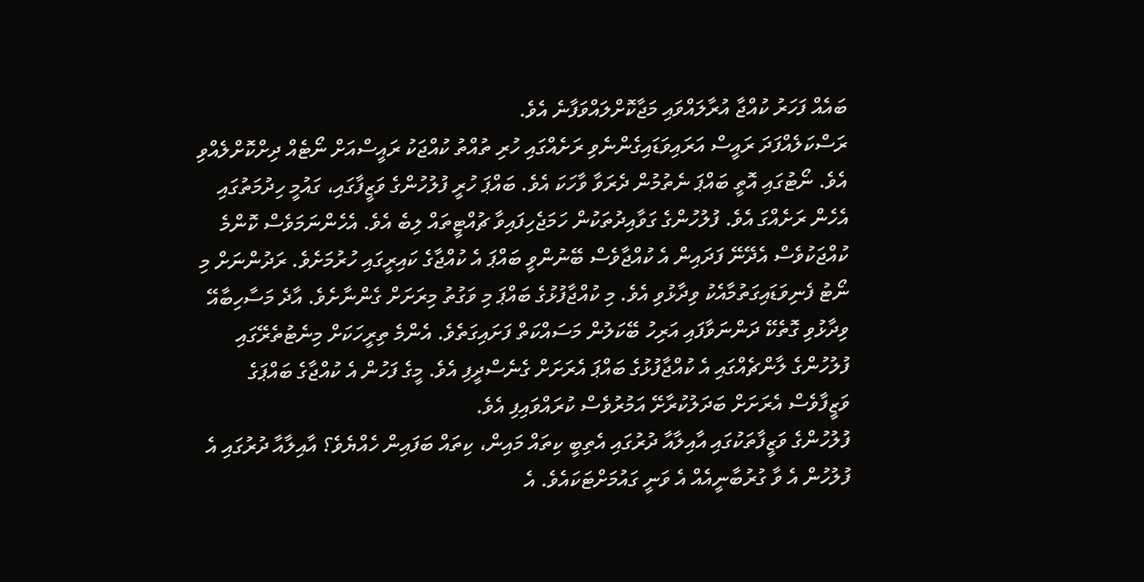ބައެއް ފަހަރު ކުއްޖާ އުރާލައްވައި މަޖާކޮށްލައްވަފާނެ އެވެ.
ރަސްކަލެއްފަދަ ރައީސް އަރައިވަޑައިގެންނެވި ރަށެއްގައި ހުރި ތުއްތު ކުއްޖަކު ރައީސްއަށް ނޯޓެއް ދިށްކޮށްލެއްވި އެވެ. ނޯޓުގައި އޮތީ ބައްޕަ ނެތުމުން ދެރަވާ ވާހަކަ އެވެ. ބައްޕަ ހުރީ ފުލުހުންގެ ވަޒީފާގައި، ގައުމީ ހިދުމަތުގައި އެހެން ރަށެއްގަ އެވެ. ފުލުހުންގެ ގަވާއިދުތަކުން ހަމަޖެހިފައިވާ ޗުއްޓީތައް ލިބެ އެވެ. އެހެންނަމަވެސް ކޮންމެ ކުއްޖަކުވެސް އެދޭނޭ ފަދައިން އެ ކުއްޖާވެސް ބޭނުންވީ ބައްޕަ އެ ކުއްޖާގެ ކައިރީގައި ހުރުމަށެވެ. ރަދުންނަށް މި ނޯޓު ފެނިވަޑައިގަތުމާއެކު ވިދާޅުވި އެވެ. މި ކުއްޖާފުޅުގެ ބައްޕަ މި ވަގުތު މިރަށަށް ގެންނާށެވެ. އާދެ މަސާހިބާއޭ ވިދާޅުވި ގޮތެކޭ ދަންނަވާފައި އަރިހު ބޭކަލުން މަސައްކަތް ފަށައިގަތެވެ. އެންމެ ތިރީހަކަށް މިނެޓުތެރޭގައި ފުލުހުންގެ ލާންޗެއްގައި އެ ކުއްޖާފުޅުގެ ބައްޕަ އެރަށަށް ގެނެސްދީފި އެވެ. މީގެ ފަހުން އެ ކުއްޖާގެ ބައްޕަގެ ވަޒީފާވެސް އެރަށަށް ބަދަލުކުރާށޭ އަމުރުވެސް ކުރައްވައިފި އެވެ.
ފުލުހުންގެ ވަޒީފާތަކުގައި އާއިލާއާ ދުރުގައި އެތިބީ ކިތައް މައިން، ކިތައް ބަފައިން ހެއްޔެވެ؟ އާއިލާއާ ދުރުގައި އެ ފުލުހުން އެ ވާ ގުރުބާނީއެއް އެ ވަނީ ގައުމަށްޓަކައެވެ. އެ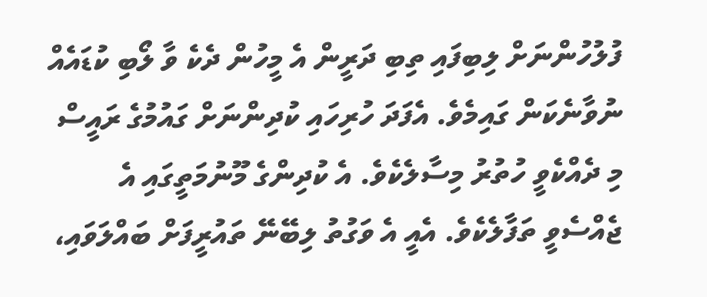ފުލުހުންނަށް ލިބިފައި ތިބި ދަރީން އެ މީހުން ދެކެ ވާ ލޯބި ކުޑައެއް ނުވާނެކަން ގައިމެވެ. އެފަދަ ހުރިހައި ކުދިންނަށް ގައުމުގެ ރައީސް މި ދެއްކެވީ ހުތުރު މިސާލެކެވެ. އެ ކުދިންގެ މޫނުމަތީގައި އެ ޖެއްސެވީ ތަފާލެކެވެ. އެއީ އެ ވަގުތު ލިބޭނޭ ތައުރީފަށް ބައްލަވައި،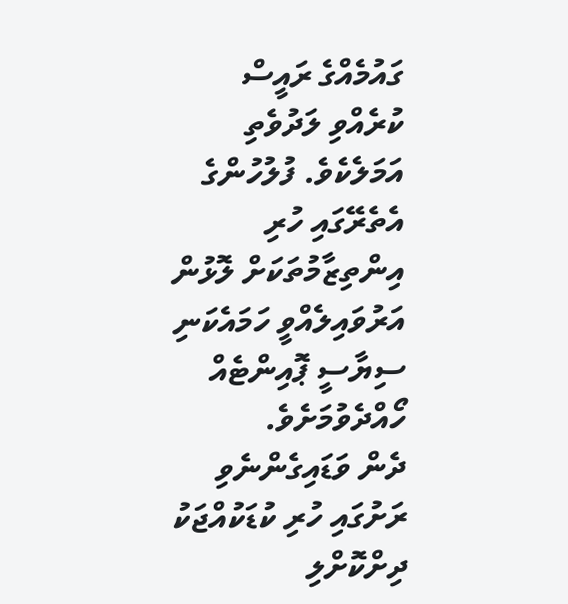ގައުމެއްގެ ރައީސް ކުރެއްވި ލަދުވެތި އަމަލެކެވެ. ފުލުހުންގެ އެތެރޭގައި ހުރި އިންތިޒާމުތަކަށް ލޮޅުން އަރުވައިލެއްވީ ހަމައެކަނި ސިޔާސީ ޕޮއިންޓެއް ހޯއްދެވުމަށެވެ.
ދެން ވަޑައިގެންނެވި ރަށުގައި ހުރި ކުޑަކުއްޖަކު ދިށްކޮށްލި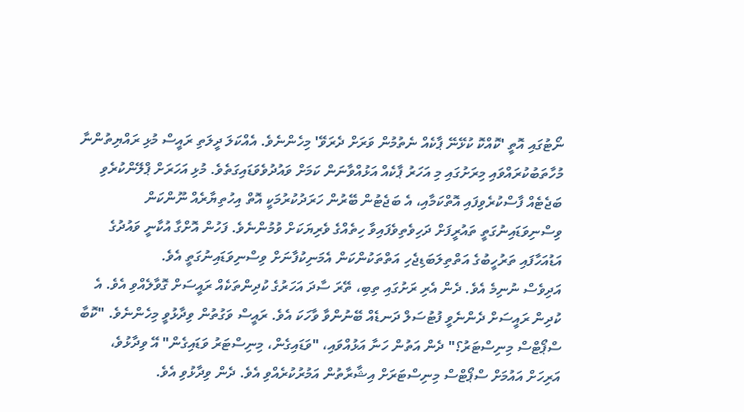ނޯޓުގައި އޮތީ 'ކޮއްކޮ ކުޅޭނޭ ޕާކެއް ނެތުމުން ވަރަށް ދެރަވޭ' މިހެންނެވެ. އެއްކަލަ ދީލަތި ރައީސް މުޅި ރައްޔިތުންނާ މުހާތަބުކުރައްވައި މިރަށުގައި މި އަހަރު ޕާކެއް އަޅުއްވާނަން ކަމަށް ވައުދުވެވަޑައިގަތެވެ. މުޅި އަހަރަށް ޕްލޭންކުރެވި ބަޖެޓެއް ފާސްކުރެވިފައި އޮތްކަމާއި، އެ ބަޖެޓުން ބޭރުން ހަރަދުކުރުމަކީ އޮތް އިހުތިޔާރެއް ނޫންކަން ވިސްނިވަޑައިނުގަތީ ތައުރީފަށް ދަހިވެތިވެފައިވާ ހިތެއްގެ ވެރިޔަކަށް ވުމުންނެވެ. ފަހުން އޮށްގާ އުކާނީ ވައުދުގެ އަޑުއަހާފައި ތަރުހީބުގެ އަތްތިލަބަޑިޖެހި އަތްތަކުންކަން އެމަނިކުފާނަށް ވިސްނިވަޑައިނުގަތީ އެވެ.
އަދިވެސް ނުނިމެ އެވެ. ދެން އެރި ރަށުގައި ތިބި، ތޭރަ ސާދަ އަހަރުގެ ކުދިންތަކެއް ރައީސަށް ގޮވާލެއްވި އެވެ. އެ ކުދިން ރައީސަށް ދެންނެވީ ފުޓުސަލް ދަނޑެއް ބޭނުންވާ ވާހަކަ އެވެ. ރައީސް ވަގުތުން ވިދާޅުވީ މިހެންނެވެ. "ކޮބާ ސްޕޯޓްސް މިނިސްޓަރު؟" ދެން އަތުން ހަނާ އަޅުއްވައި، "ވަޑައިގެން، މިނިސްޓަރު ވަޑައިގެން" އޭ ވިދާޅުވެ، އަރިހަށް އައުމަށް ސްޕޯޓްސް މިނިސްޓަރަށް އިޝާރާތުން އަމުރުކުރެއްވި އެވެ. ދެން ވިދާޅުވި އެވެ.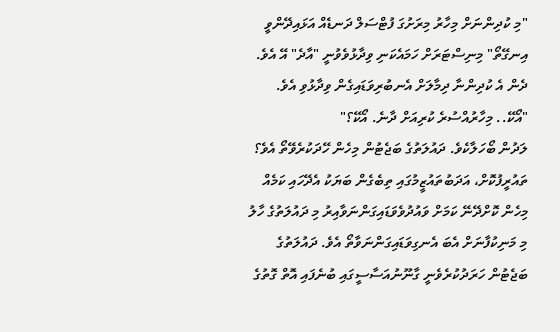"މި ކުދިންނަށް މިހާރު މިރަށުގަ ފުޓްސަލް ދަނޑެއް އަޅައިދޭންވީ އިނގޭތޯ" މިނިސްޓަރަށް ހަމައެކަނި ވިދާޅުވެވުނީ "އާދެ" އޭ އެވެ. ދެން އެ ކުދިންނާ ދިމާލަށް އެނބުރިވަޑައިގެން ވިދާޅުވި އެވެ. "އޯކޭ.. މިހާރުއްސުރެ ކުރިއަށް ދާނެ. އޯކޭ؟"
ލަދުން ބޯހަލާކެވެ. ދައުލަތުގެ ބަޖެޓުން މިހެން ހޭދަކުރެވޭތޯ އެވެ؟ ތައުރީފުކޮށް، އަދަބުތައުޒީމުގައި ތިބެގެން ބަޔަކު އެދޭހައި ކަމެއް މިހެން ކޮށްދޭނޭ ކަމަށް ވައުދުވެވަޑައިގަންނަވާއިރު މި ދައުލަތުގެ ހާލު މި މަނިކުފާނަށް އެބަ އެނގިވަޑައިގަންނަވާތޯ އެވެ. ދައުލަތުގެ ބަޖެޓުން ހަރަދުކުރެވެނީ ގާނޫނުއަސާސީގައި ބުނެފައި އޮތް ގޮތުގެ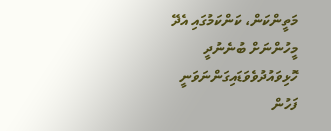މަތީންކަން، ކަންކަމުގައި އެދޭ މީހުންނަށް ބުނެނުދީ ހޮޅިވައުދުވެވަޑައިގަންނަވަނީ ފަހުން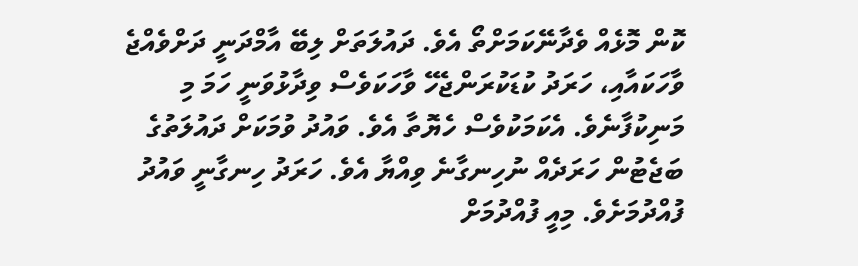ކޮން މޮޅެއް ވެދާނޭކަމަށްތޯ އެވެ. ދައުލަތަށް ލިބޭ އާމްދަނީ ދަށްވެއްޖެ ވާހަކައާއި، ހަރަދު ކުޑަކުރަންޖެހޭ ވާހަކަވެސް ވިދާޅުވަނީ ހަމަ މި މަނިކުފާނެވެ. އެކަމަކުވެސް ހެޔޮތާ އެވެ. ވައުދު ވުމަކަށް ދައުލަތުގެ ބަޖެޓުން ހަރަދެއް ނުހިނގާނެ ވިއްޔާ އެވެ. ހަރަދު ހިނގާނީ ވައުދު ފުއްދުމަށެވެ. މިއީ ފުއްދުމަށް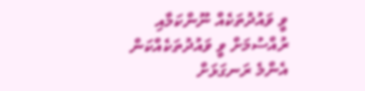ވީ ވައުދުތަކެއް ނޫންކަމާއި ރުއްސުމަށް ވީ ވައުދުތަކެއްކަން އެންމެ ރަނގަޅަށް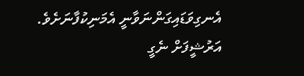އެނގިވަޑައިގަންނަވާނީ އެމަނިކުފާނަށެވެ.
އަރުޝީފަށް ނެގީ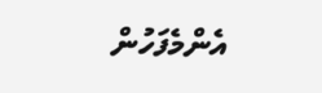އެންމެފަހުން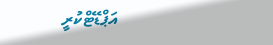އަޕްޑޭޓްކުރީ